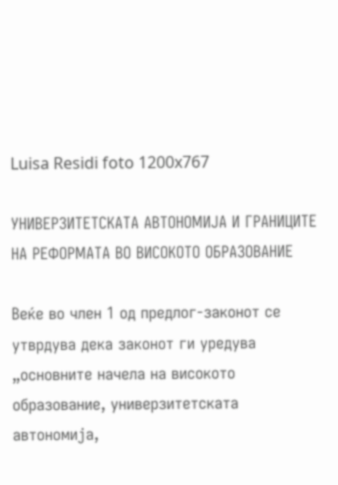Luisa Residi foto 1200x767

УНИВЕРЗИТЕТСКАТА АВТОНОМИЈА И ГРАНИЦИТЕ НА РЕФОРМАТА ВО ВИСОКОТО ОБРАЗОВАНИЕ

Веќе во член 1 од предлог-законот се утврдува дека законот ги уредува „основните начела на високото образование, универзитетската автономија,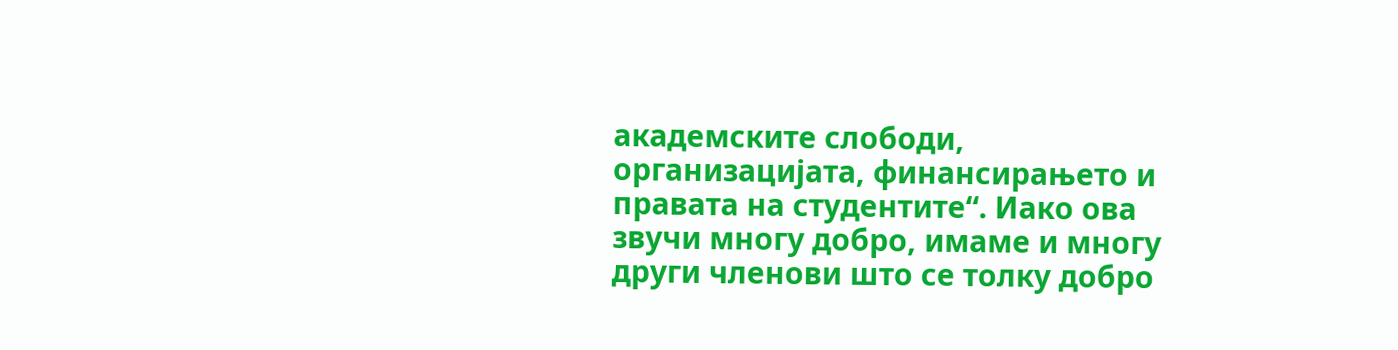академските слободи, организацијата, финансирањето и правата на студентите“. Иако ова звучи многу добро, имаме и многу други членови што се толку добро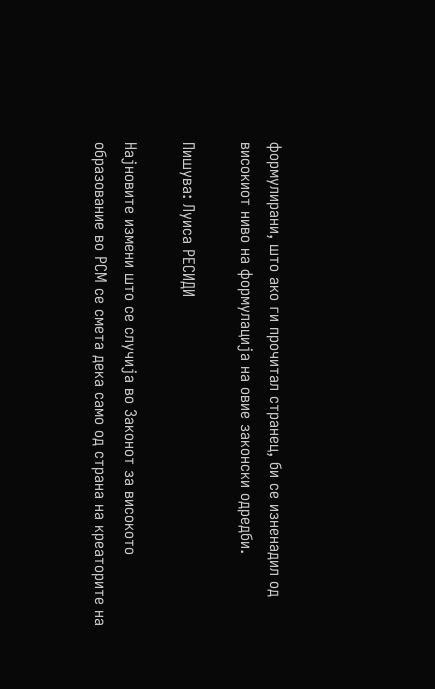формулирани, што ако ги прочитал странец, би се изненадил од високиот ниво на формулација на овие законски одредби.

Пишува: Луиса РЕСИДИ

Најновите измени што се случија во Законот за високото образование во РСМ се смета дека само од страна на креаторите на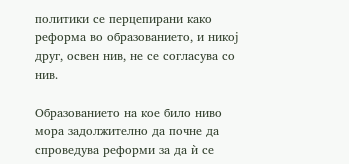политики се перцепирани како реформа во образованието, и никој друг, освен нив, не се согласува со нив.

Образованието на кое било ниво мора задолжително да почне да спроведува реформи за да ѝ се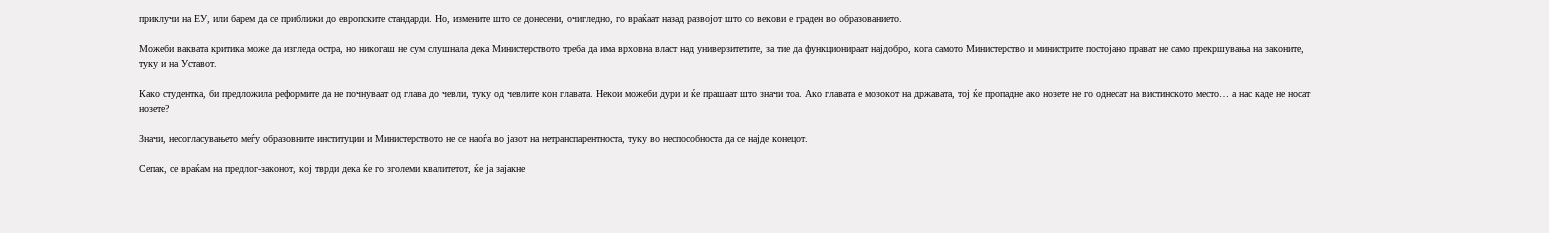приклучи на ЕУ, или барем да се приближи до европските стандарди. Но, измените што се донесени, очигледно, го враќаат назад развојот што со векови е граден во образованието.

Можеби ваквата критика може да изгледа остра, но никогаш не сум слушнала дека Министерството треба да има врховна власт над универзитетите, за тие да функционираат најдобро, кога самото Министерство и министрите постојано прават не само прекршувања на законите, туку и на Уставот.

Како студентка, би предложила реформите да не почнуваат од глава до чевли, туку од чевлите кон главата. Некои можеби дури и ќе прашаат што значи тоа. Ако главата е мозокот на државата, тој ќе пропадне ако нозете не го однесат на вистинското место… а нас каде не носат нозете?

Значи, несогласувањето меѓу образовните институции и Министерството не се наоѓа во јазот на нетранспарентноста, туку во неспособноста да се најде конецот.

Сепак, се враќам на предлог-законот, кој тврди дека ќе го зголеми квалитетот, ќе ја зајакне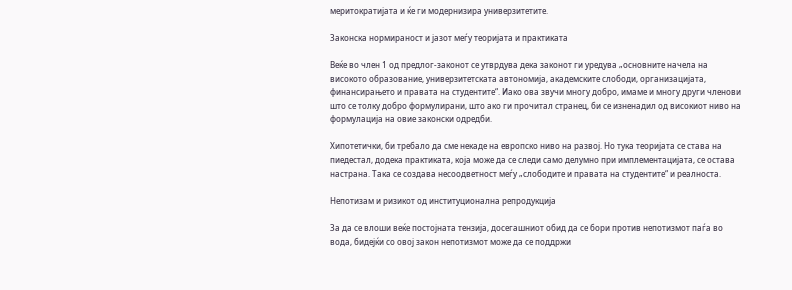меритократијата и ќе ги модернизира универзитетите.

Законска нормиранoст и јазот меѓу теоријата и практиката

Веќе во член 1 од предлог-законот се утврдува дека законот ги уредува „основните начела на високото образование, универзитетската автономија, академските слободи, организацијата, финансирањето и правата на студентите“. Иако ова звучи многу добро, имаме и многу други членови што се толку добро формулирани, што ако ги прочитал странец, би се изненадил од високиот ниво на формулација на овие законски одредби.

Хипотетички, би требало да сме некаде на европско ниво на развој. Но тука теоријата се става на пиедестал, додека практиката, која може да се следи само делумно при имплементацијата, се остава настрана. Така се создава несоодветност меѓу „слободите и правата на студентите“ и реалноста.

Непотизам и ризикот од институционална репродукција

За да се влоши веќе постојната тензија, досегашниот обид да се бори против непотизмот паѓа во вода, бидејќи со овој закон непотизмот може да се поддржи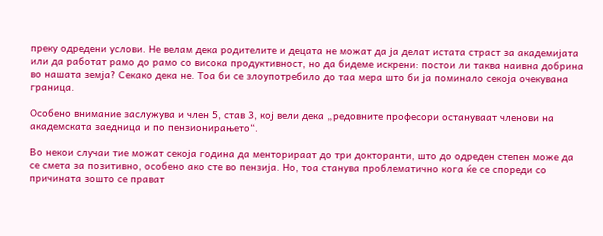преку одредени услови. Не велам дека родителите и децата не можат да ја делат истата страст за академијата или да работат рамо до рамо со висока продуктивност, но да бидеме искрени: постои ли таква наивна добрина во нашата земја? Секако дека не. Тоа би се злоупотребило до таа мера што би ја поминало секоја очекувана граница.

Особено внимание заслужува и член 5, став 3, кој вели дека „редовните професори остануваат членови на академската заедница и по пензионирањето“.

Во некои случаи тие можат секоја година да менторираат до три докторанти, што до одреден степен може да се смета за позитивно, особено ако сте во пензија. Но, тоа станува проблематично кога ќе се спореди со причината зошто се прават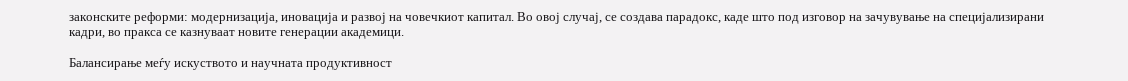законските реформи: модернизација, иновација и развој на човечкиот капитал. Во овој случај, се создава парадокс, каде што под изговор на зачувување на специјализирани кадри, во пракса се казнуваат новите генерации академици.

Балансирање меѓу искуството и научната продуктивност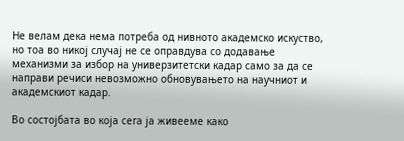Не велам дека нема потреба од нивното академско искуство, но тоа во никој случај не се оправдува со додавање механизми за избор на универзитетски кадар само за да се направи речиси невозможно обновувањето на научниот и академскиот кадар.

Во состојбата во која сега ја живееме како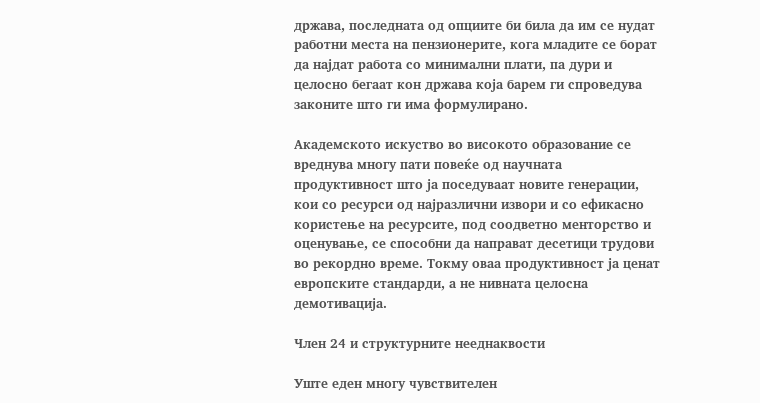држава, последната од опциите би била да им се нудат работни места на пензионерите, кога младите се борат да најдат работа со минимални плати, па дури и целосно бегаат кон држава која барем ги спроведува законите што ги има формулирано.

Академското искуство во високото образование се вреднува многу пати повеќе од научната продуктивност што ја поседуваат новите генерации, кои со ресурси од најразлични извори и со ефикасно користење на ресурсите, под соодветно менторство и оценување, се способни да направат десетици трудови во рекордно време. Токму оваа продуктивност ја ценат европските стандарди, а не нивната целосна демотивација.

Член 24 и структурните нееднаквости

Уште еден многу чувствителен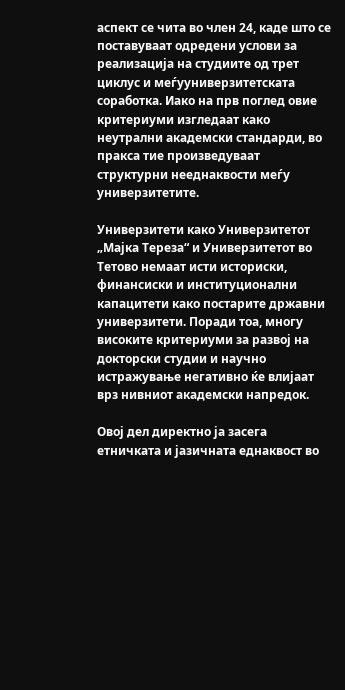аспект се чита во член 24, каде што се поставуваат одредени услови за реализација на студиите од трет циклус и меѓууниверзитетската соработка. Иако на прв поглед овие критериуми изгледаат како неутрални академски стандарди, во пракса тие произведуваат структурни нееднаквости меѓу универзитетите.

Универзитети како Универзитетот „Мајка Тереза“ и Универзитетот во Тетово немаат исти историски, финансиски и институционални капацитети како постарите државни универзитети. Поради тоа, многу високите критериуми за развој на докторски студии и научно истражување негативно ќе влијаат врз нивниот академски напредок.

Овој дел директно ја засега етничката и јазичната еднаквост во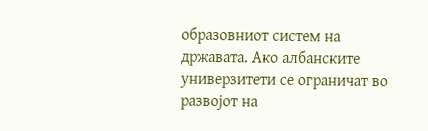образовниот систем на државата. Ако албанските универзитети се ограничат во развојот на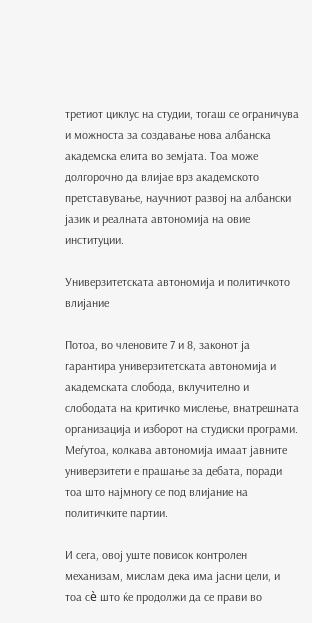третиот циклус на студии, тогаш се ограничува и можноста за создавање нова албанска академска елита во земјата. Тоа може долгорочно да влијае врз академското претставување, научниот развој на албански јазик и реалната автономија на овие институции.

Универзитетската автономија и политичкото влијание

Потоа, во членовите 7 и 8, законот ја гарантира универзитетската автономија и академската слобода, вклучително и слободата на критичко мислење, внатрешната организација и изборот на студиски програми. Меѓутоа, колкава автономија имаат јавните универзитети е прашање за дебата, поради тоа што најмногу се под влијание на политичките партии.

И сега, овој уште повисок контролен механизам, мислам дека има јасни цели, и тоа сè што ќе продолжи да се прави во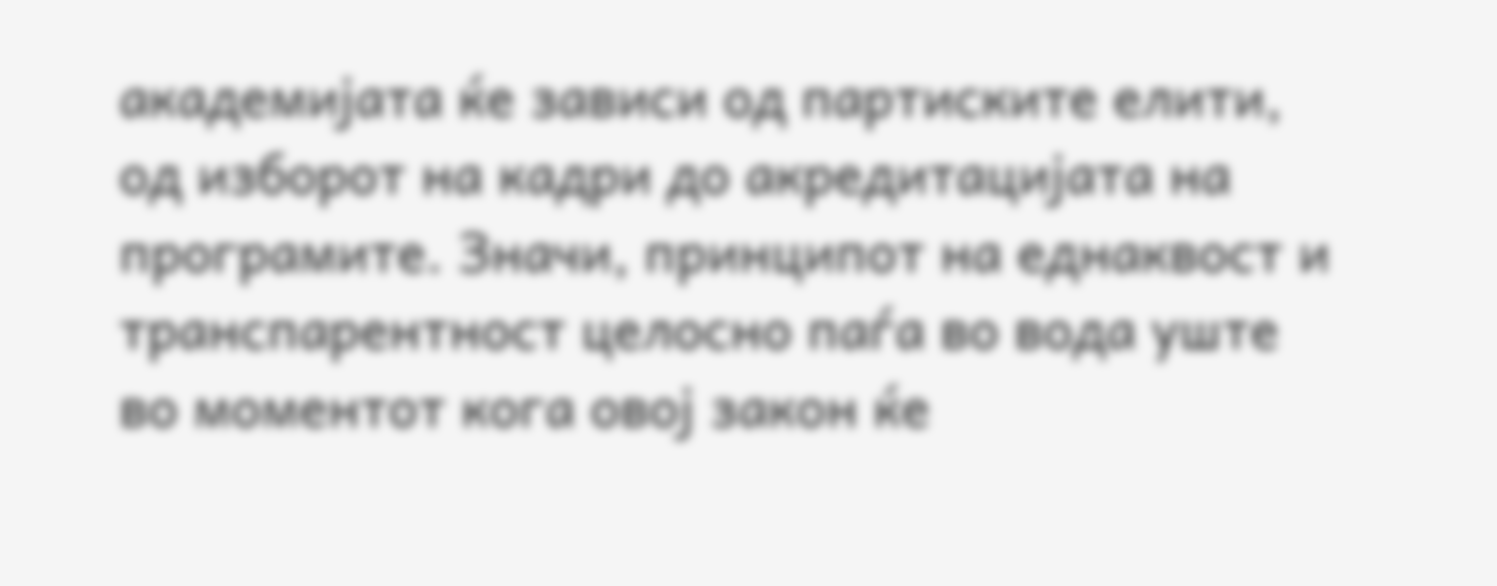академијата ќе зависи од партиските елити, од изборот на кадри до акредитацијата на програмите. Значи, принципот на еднаквост и транспарентност целосно паѓа во вода уште во моментот кога овој закон ќе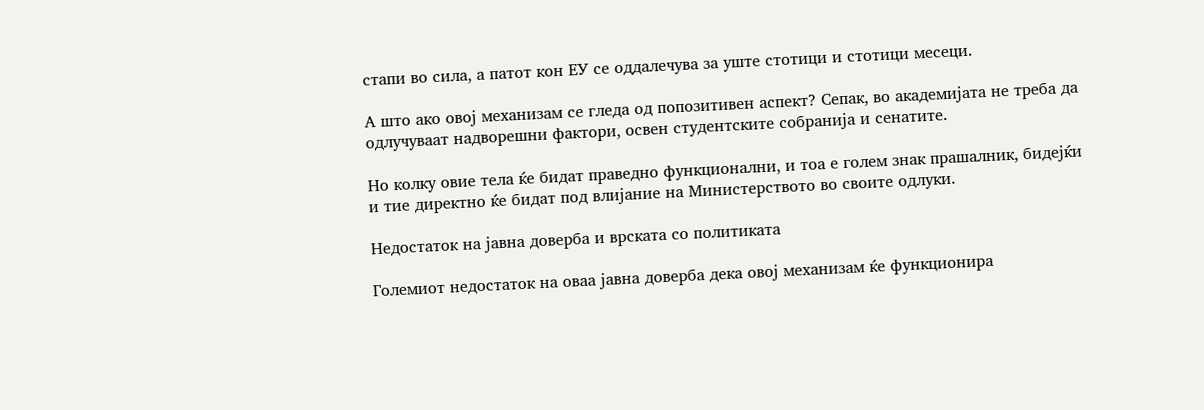стапи во сила, а патот кон ЕУ се оддалечува за уште стотици и стотици месеци.

А што ако овој механизам се гледа од попозитивен аспект? Сепак, во академијата не треба да одлучуваат надворешни фактори, освен студентските собранија и сенатите.

Но колку овие тела ќе бидат праведно функционални, и тоа е голем знак прашалник, бидејќи и тие директно ќе бидат под влијание на Министерството во своите одлуки.

Недостаток на јавна доверба и врската со политиката

Големиот недостаток на оваа јавна доверба дека овој механизам ќе функционира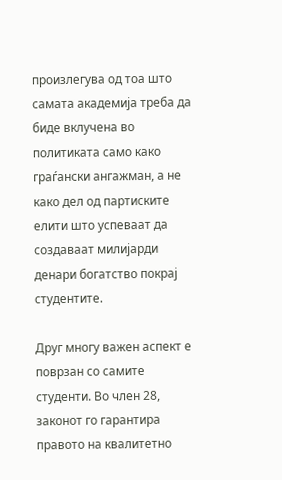произлегува од тоа што самата академија треба да биде вклучена во политиката само како граѓански ангажман, а не како дел од партиските елити што успеваат да создаваат милијарди денари богатство покрај студентите.

Друг многу важен аспект е поврзан со самите студенти. Во член 28, законот го гарантира правото на квалитетно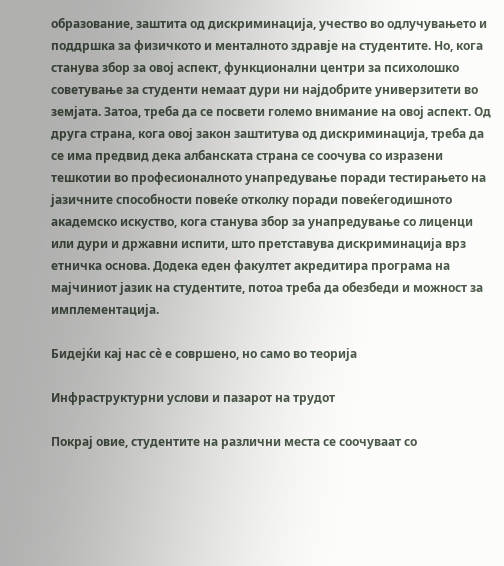образование, заштита од дискриминација, учество во одлучувањето и поддршка за физичкото и менталното здравје на студентите. Но, кога станува збор за овој аспект, функционални центри за психолошко советување за студенти немаат дури ни најдобрите универзитети во земјата. Затоа, треба да се посвети големо внимание на овој аспект. Од друга страна, кога овој закон заштитува од дискриминација, треба да се има предвид дека албанската страна се соочува со изразени тешкотии во професионалното унапредување поради тестирањето на јазичните способности повеќе отколку поради повеќегодишното академско искуство, кога станува збор за унапредување со лиценци или дури и државни испити, што претставува дискриминација врз етничка основа. Додека еден факултет акредитира програма на мајчиниот јазик на студентите, потоа треба да обезбеди и можност за имплементација.

Бидејќи кај нас сè е совршено, но само во теорија

Инфраструктурни услови и пазарот на трудот

Покрај овие, студентите на различни места се соочуваат со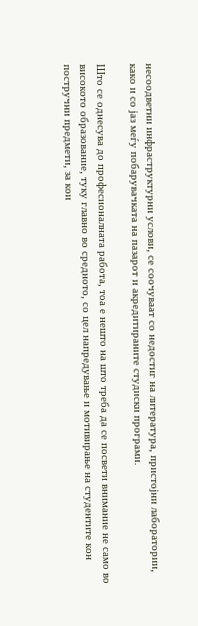несоодветни инфраструктурни услови, се соочуваат со недостиг на литература, пристојни лаборатории, како и со јаз меѓу побарувачката на пазарот и акредитираните студиски програми.

Што се однесува до професионалната работа, тоа е нешто на што треба да се посвети внимание не само во високото образование, туку главно во средното, со цел напредување и мотивирање на студентите кон постручни предмети, за кои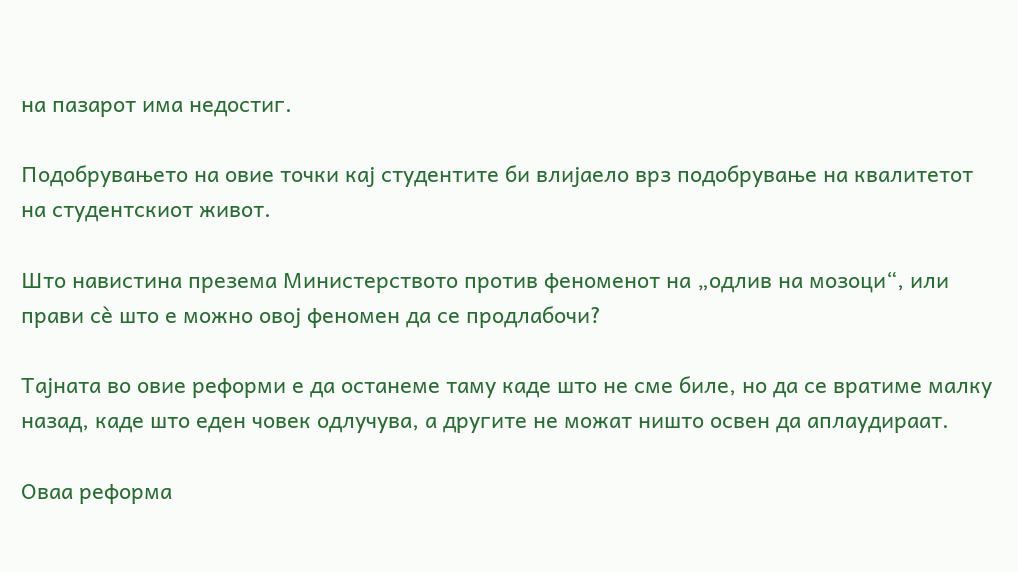на пазарот има недостиг.

Подобрувањето на овие точки кај студентите би влијаело врз подобрување на квалитетот на студентскиот живот.

Што навистина презема Министерството против феноменот на „одлив на мозоци“, или прави сè што е можно овој феномен да се продлабочи?

Тајната во овие реформи е да останеме таму каде што не сме биле, но да се вратиме малку назад, каде што еден човек одлучува, а другите не можат ништо освен да аплаудираат.

Оваа реформа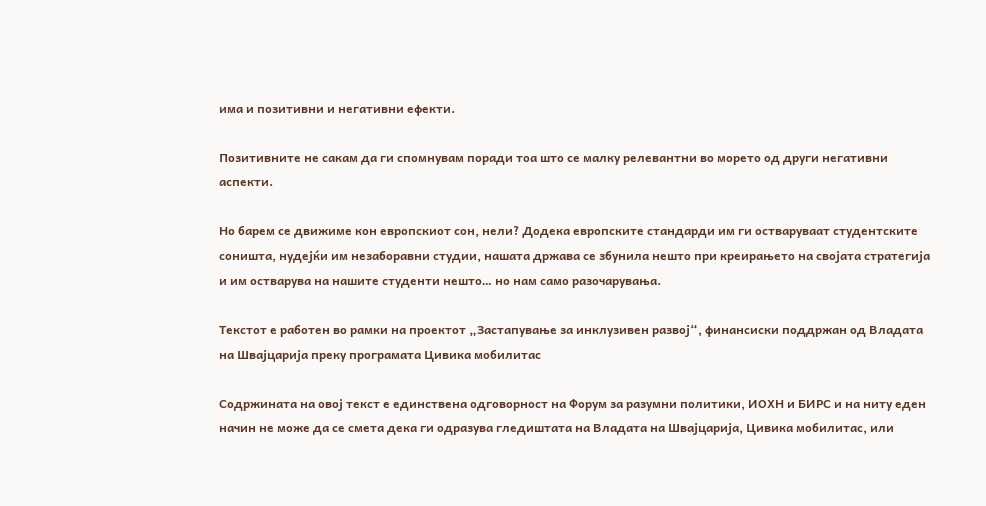има и позитивни и негативни ефекти.

Позитивните не сакам да ги спомнувам поради тоа што се малку релевантни во морето од други негативни аспекти.

Но барем се движиме кон европскиот сон, нели? Додека европските стандарди им ги остваруваат студентските соништа, нудејќи им незаборавни студии, нашата држава се збунила нешто при креирањето на својата стратегија и им остварува на нашите студенти нешто… но нам само разочарувања.

Текстот е работен во рамки на проектот „Застапување за инклузивен развој“, финансиски поддржан од Владата на Швајцарија преку програмата Цивика мобилитас

Содржината на овој текст е единствена одговорност на Форум за разумни политики, ИОХН и БИРС и на ниту еден начин не може да се смета дека ги одразува гледиштата на Владата на Швајцарија, Цивика мобилитас, или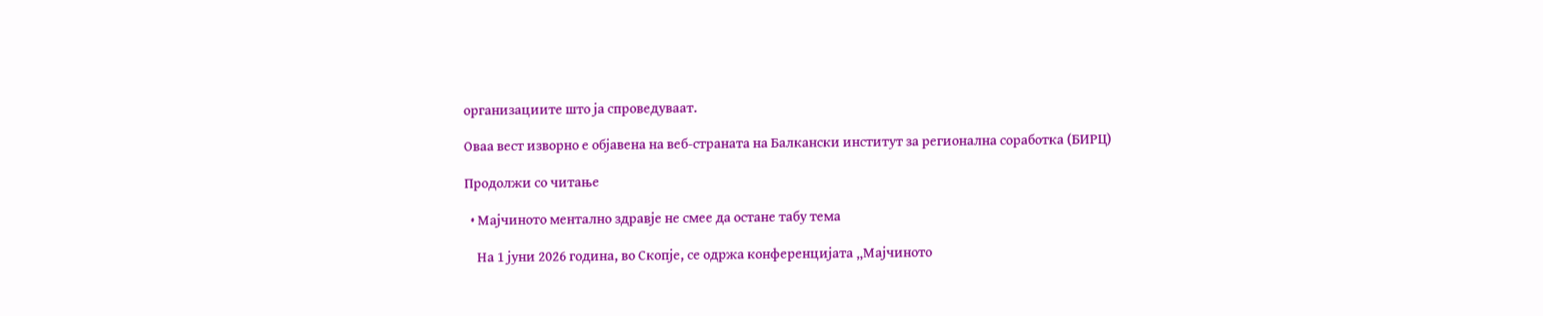организациите што ја спроведуваат.

Оваа вест изворно е објавена на веб-страната на Балкански институт за регионална соработка (БИРЦ)

Продолжи со читање

  • Мајчиното ментално здравје не смее да остане табу тема

    На 1 јуни 2026 година, во Скопје, се одржа конференцијата „Мајчиното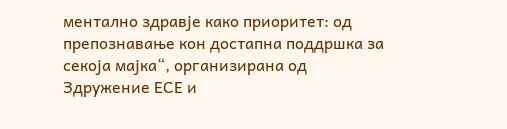ментално здравје како приоритет: од препознавање кон достапна поддршка за секоја мајка“, организирана од Здружение ЕСЕ и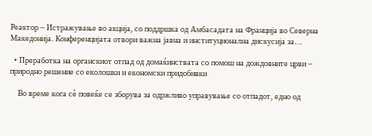Реактор – Истражување во акција, со поддршка од Амбасадата на Франција во Северна Македонија. Конференцијата отвори важна јавна и институционална дискусија за…

  • Преработка на органскиот отпад од домаќинствата со помош на дождовните црви – природно решение со еколошки и економски придобивки

    Во време кога сѐ повеќе се зборува за одржливо управување со отпадот, едно од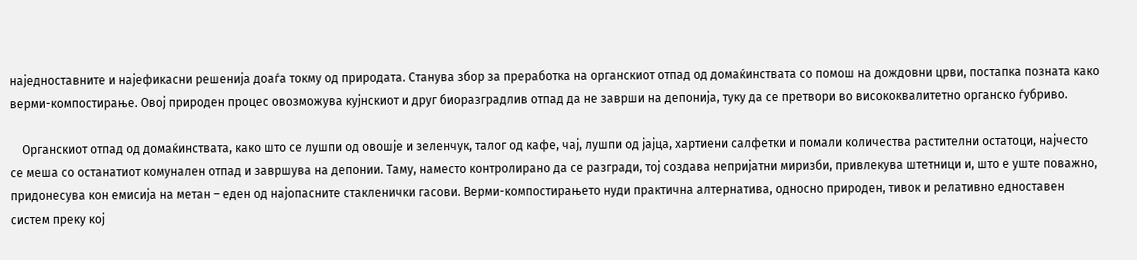наједноставните и најефикасни решенија доаѓа токму од природата. Станува збор за преработка на органскиот отпад од домаќинствата со помош на дождовни црви, постапка позната како верми-компостирање. Овој природен процес овозможува кујнскиот и друг биоразградлив отпад да не заврши на депонија, туку да се претвори во висококвалитетно органско ѓубриво.

    Органскиот отпад од домаќинствата, како што се лушпи од овошје и зеленчук, талог од кафе, чај, лушпи од јајца, хартиени салфетки и помали количества растителни остатоци, најчесто се меша со останатиот комунален отпад и завршува на депонии. Таму, наместо контролирано да се разгради, тој создава непријатни миризби, привлекува штетници и, што е уште поважно, придонесува кон емисија на метан – еден од најопасните стакленички гасови. Верми-компостирањето нуди практична алтернатива, односно природен, тивок и релативно едноставен систем преку кој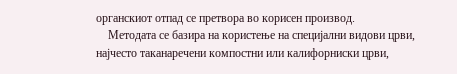органскиот отпад се претвора во корисен производ.
    Методата се базира на користење на специјални видови црви, најчесто таканаречени компостни или калифорниски црви,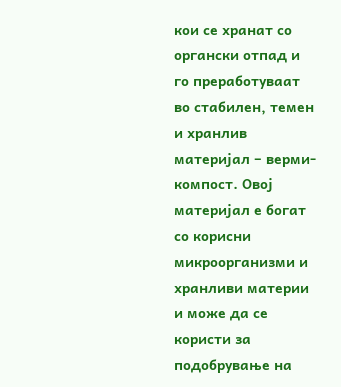кои се хранат со органски отпад и го преработуваат во стабилен, темен и хранлив материјал – верми-компост. Овој материјал е богат со корисни микроорганизми и хранливи материи и може да се користи за подобрување на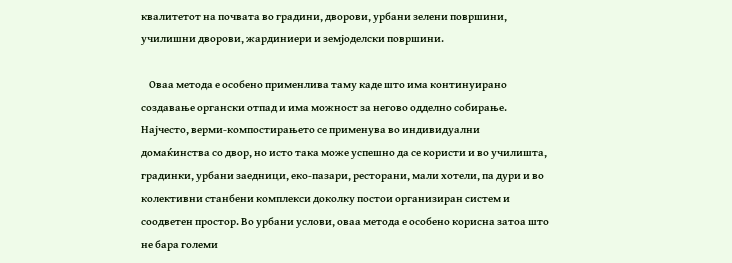квалитетот на почвата во градини, дворови, урбани зелени површини, училишни дворови, жардиниери и земјоделски површини.

    Оваа метода е особено применлива таму каде што има континуирано создавање органски отпад и има можност за негово одделно собирање. Најчесто, верми-компостирањето се применува во индивидуални домаќинства со двор, но исто така може успешно да се користи и во училишта, градинки, урбани заедници, еко-пазари, ресторани, мали хотели, па дури и во колективни станбени комплекси доколку постои организиран систем и соодветен простор. Во урбани услови, оваа метода е особено корисна затоа што не бара големи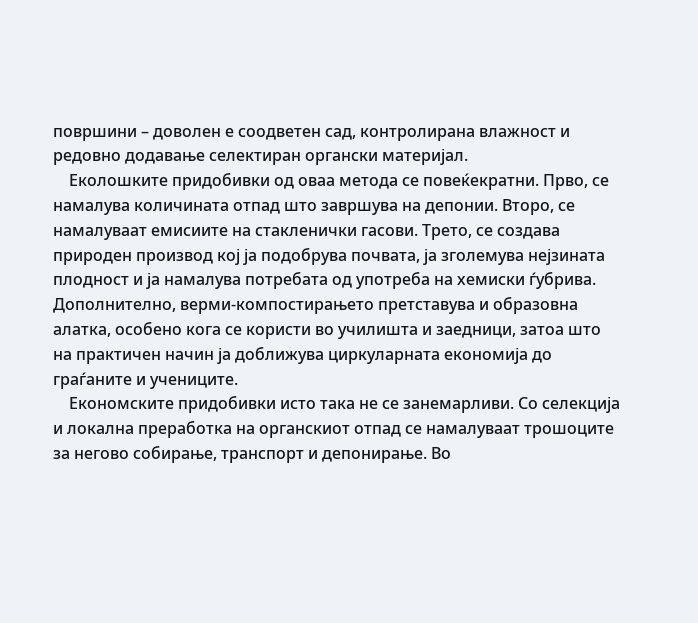површини – доволен е соодветен сад, контролирана влажност и редовно додавање селектиран органски материјал.
    Еколошките придобивки од оваа метода се повеќекратни. Прво, се намалува количината отпад што завршува на депонии. Второ, се намалуваат емисиите на стакленички гасови. Трето, се создава природен производ кој ја подобрува почвата, ја зголемува нејзината плодност и ја намалува потребата од употреба на хемиски ѓубрива. Дополнително, верми-компостирањето претставува и образовна алатка, особено кога се користи во училишта и заедници, затоа што на практичен начин ја доближува циркуларната економија до граѓаните и учениците.
    Економските придобивки исто така не се занемарливи. Со селекција и локална преработка на органскиот отпад се намалуваат трошоците за негово собирање, транспорт и депонирање. Во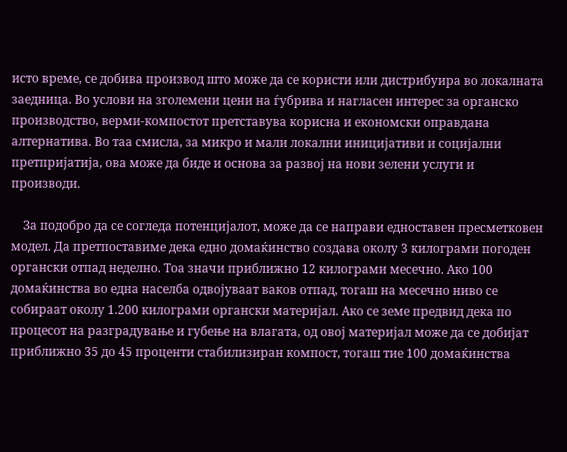исто време, се добива производ што може да се користи или дистрибуира во локалната заедница. Во услови на зголемени цени на ѓубрива и нагласен интерес за органско производство, верми-компостот претставува корисна и економски оправдана алтернатива. Во таа смисла, за микро и мали локални иницијативи и социјални претпријатија, ова може да биде и основа за развој на нови зелени услуги и производи.

    За подобро да се согледа потенцијалот, може да се направи едноставен пресметковен модел. Да претпоставиме дека едно домаќинство создава околу 3 килограми погоден органски отпад неделно. Тоа значи приближно 12 килограми месечно. Ако 100 домаќинства во една населба одвојуваат ваков отпад, тогаш на месечно ниво се собираат околу 1.200 килограми органски материјал. Ако се земе предвид дека по процесот на разградување и губење на влагата, од овој материјал може да се добијат приближно 35 до 45 проценти стабилизиран компост, тогаш тие 100 домаќинства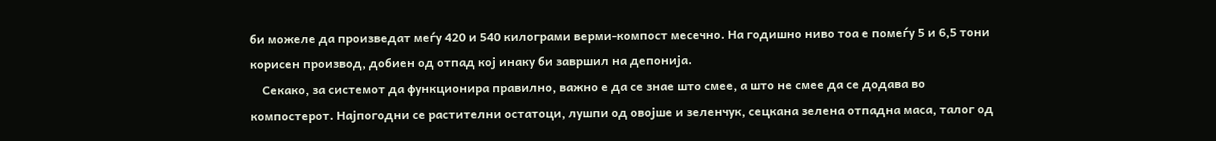би можеле да произведат меѓу 420 и 540 килограми верми-компост месечно. На годишно ниво тоа е помеѓу 5 и 6,5 тони корисен производ, добиен од отпад кој инаку би завршил на депонија.
    Секако, за системот да функционира правилно, важно е да се знае што смее, а што не смее да се додава во компостерот. Најпогодни се растителни остатоци, лушпи од овојше и зеленчук, сецкана зелена отпадна маса, талог од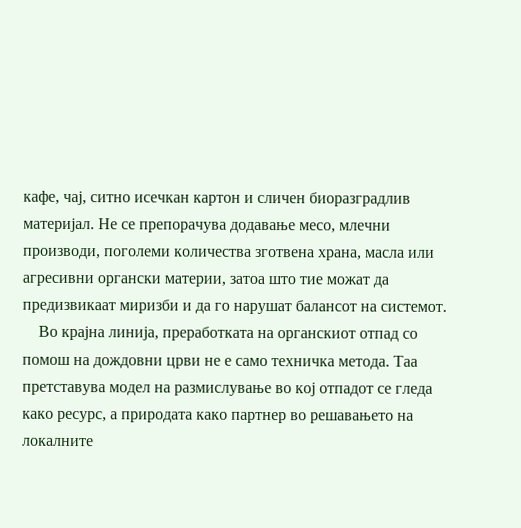кафе, чај, ситно исечкан картон и сличен биоразградлив материјал. Не се препорачува додавање месо, млечни производи, поголеми количества зготвена храна, масла или агресивни органски материи, затоа што тие можат да предизвикаат миризби и да го нарушат балансот на системот.
    Во крајна линија, преработката на органскиот отпад со помош на дождовни црви не е само техничка метода. Таа претставува модел на размислување во кој отпадот се гледа како ресурс, а природата како партнер во решавањето на локалните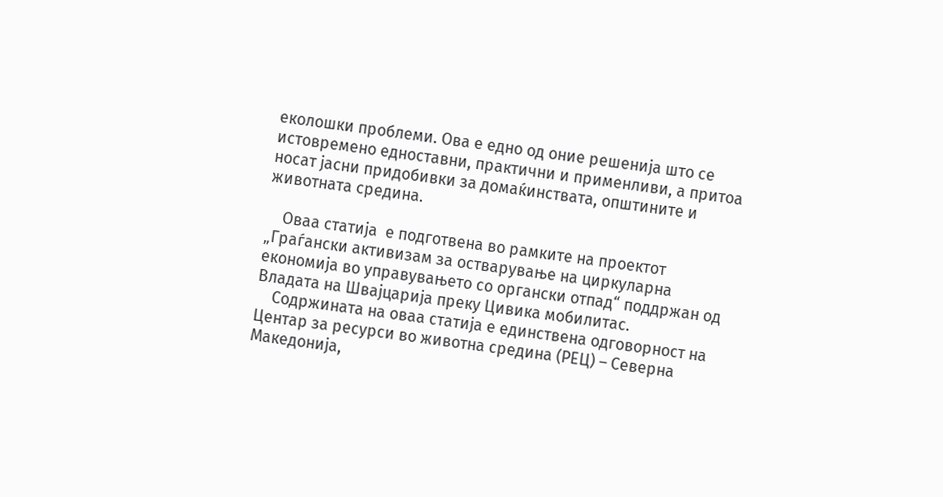еколошки проблеми. Ова е едно од оние решенија што се истовремено едноставни, практични и применливи, а притоа носат јасни придобивки за домаќинствата, општините и животната средина.

    Оваа статија  е подготвена во рамките на проектот „Граѓански активизам за остварување на циркуларна економија во управувањето со органски отпад“ поддржан од Владата на Швајцарија преку Цивика мобилитас.
    Содржината на оваа статија е единствена одговорност на Центар за ресурси во животна средина (РЕЦ) – Северна Македонија,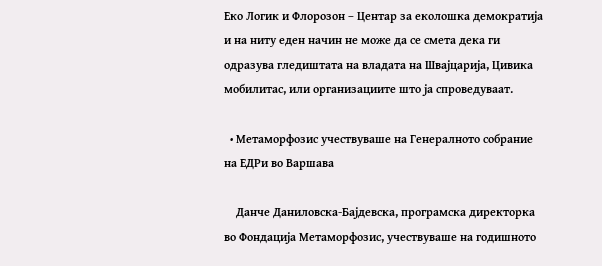Еко Логик и Флорозон – Центар за еколошка демократија  и на ниту еден начин не може да се смета дека ги одразува гледиштата на владата на Швајцарија, Цивика мобилитас, или организациите што ја спроведуваат.

  • Метаморфозис учествуваше на Генералното собрание на ЕДРи во Варшава

    Данче Даниловска-Бајдевска, програмска директорка во Фондација Метаморфозис, учествуваше на годишното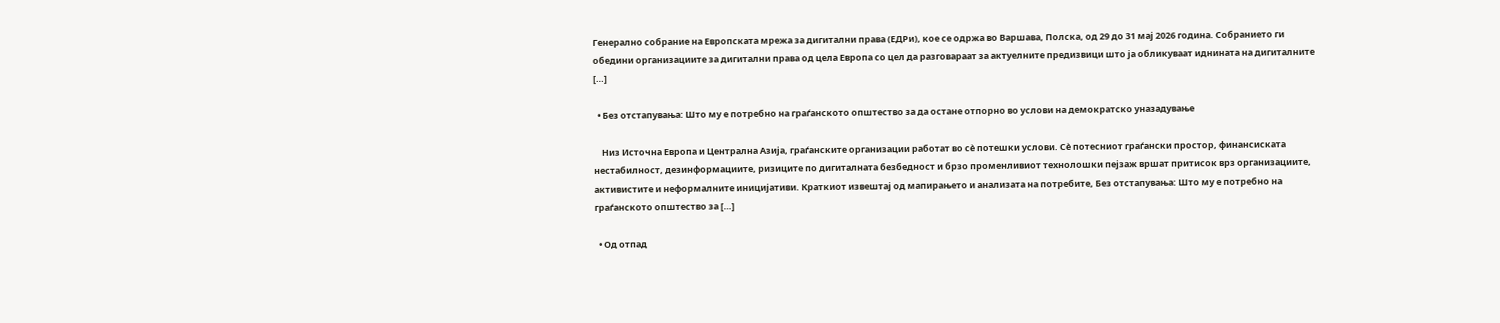Генерално собрание на Европската мрежа за дигитални права (ЕДРи), кое се одржа во Варшава, Полска, од 29 до 31 мај 2026 година. Собранието ги обедини организациите за дигитални права од цела Европа со цел да разговараат за актуелните предизвици што ја обликуваат иднината на дигиталните […]

  • Без отстапувања: Што му е потребно на граѓанското општество за да остане отпорно во услови на демократско уназадување

    Низ Источна Европа и Централна Азија, граѓанските организации работат во сè потешки услови. Сè потесниот граѓански простор, финансиската нестабилност, дезинформациите, ризиците по дигиталната безбедност и брзо променливиот технолошки пејзаж вршат притисок врз организациите, активистите и неформалните иницијативи. Краткиот извештај од мапирањето и анализата на потребите, Без отстапувања: Што му е потребно на граѓанското општество за […]

  • Од отпад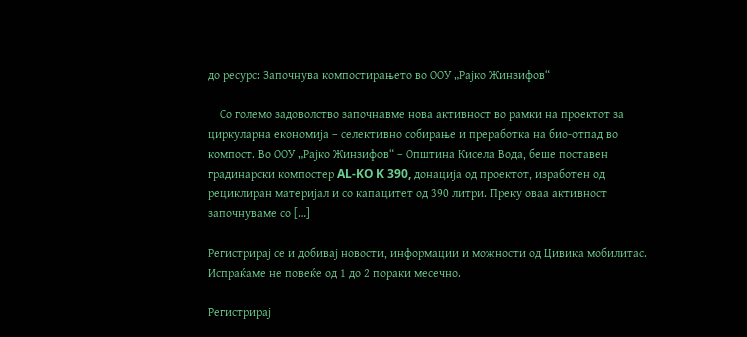до ресурс: Започнува компостирањето во ООУ „Рајко Жинзифов“

    Со големо задоволство започнавме нова активност во рамки на проектот за циркуларна економија – селективно собирање и преработка на био-отпад во компост. Во ООУ „Рајко Жинзифов“ – Општина Кисела Вода, беше поставен градинарски компостер AL-KO K 390, донација од проектот, изработен од рециклиран материјал и со капацитет од 390 литри. Преку оваа активност започнуваме со […]

Регистрирај се и добивај новости, информации и можности од Цивика мобилитас. Испраќаме не повеќе од 1 до 2 пораки месечно.

Регистрирај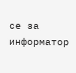се за информатор